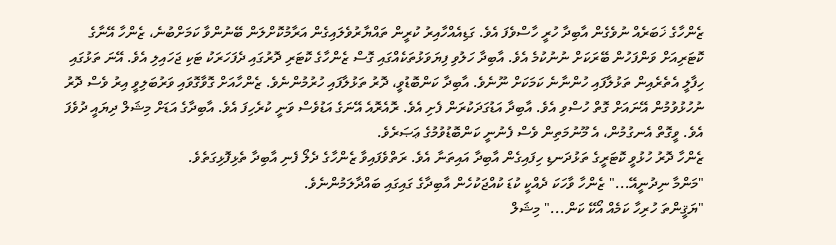ޒެންހާގެ ޚަބަރެއް ނުވެގެން އާބިދާ ހުރީ ހާސްވެފަ އެވެ. ގަޑިއެއްހާއިރު ކުރީން ތައްޔާރުވެލައިގެން އަރާމުކޮށްލަން ބޭނުންވާ ކަމަށްބުނެ، ޒެންހާ އޭނާގެ ކޮޓަރިއަށް ވަންފަހުން ބޭރަކަށް ނުނުކުމެ އެވެ. އާބިދާ ހަލުވި ފިޔަވަޅުތަކެއްގައި ގޮސް ޒެންހާގެ ކޮޓަރި ދޮރުގައި ދެފަހަރަކު ޓަކި ޖަހައިލި އެވެ. އޭނަ ތަޅުގައި ހިފާލީ އެތެރެއިން ތަޅުލާފައި ހުންނާނެ ކަމަކަށް ނޫނެވެ. އާބިދާ ކަންބޮޑުވީ، ދޮރު ތަޅުލާފައި ހުރުމުންނެވެ. ޒެންހާއަށް ގޮވާގޮވައި ވަރުބަލިވީ އިރު ވެސް ދޮރު ނުހުޅުވުމުން އޭނައަށް ގޮތް ހުސްވި އެވެ. އާބިދާ އަޑުގަދަކުރަން ފެށި އެވެ. ރޮއެރޮއެ އޭނަގެ އަޑުވެސް ވަނީ ކުރެހިފަ އެވެ. އާބިދާގެ އަޑަށް މިޝަލް ދިޔައީ ދުވެފަ އެވެ. ވީގޮތް އެނގުމުން، އެ މޫނުމަތިން ވެސް ފެނުނީ ކަންބޮޑުވުމުގެ ޢަޞަރެވެ.
ޒެންހާ ދޮރު ހުޅުވީ ކޮޓަރީގެ ތަޅުދަނޑި ހިފައިގެން އާބިދާ އައިތަނާ އެވެ. ރަތްވެފައިވާ ޒެންހާގެ ދެލޯ ފެނި އާބިދާ ތެޅިފޮޅިގަތެވެ.
"މަންމާ ނިދުނީއޭ..." ޒެންހާ ވާހަކަ ދެއްކީ ކުޑަ ކުއްޖަކުހެން އާބިދާގެ ގައިގައި ބައްދާލަމުންނެވެ.
"ޔަޤީންތަ ހުރިހާ ކަމެއް އޯކޭ ކަން..." މިޝަލް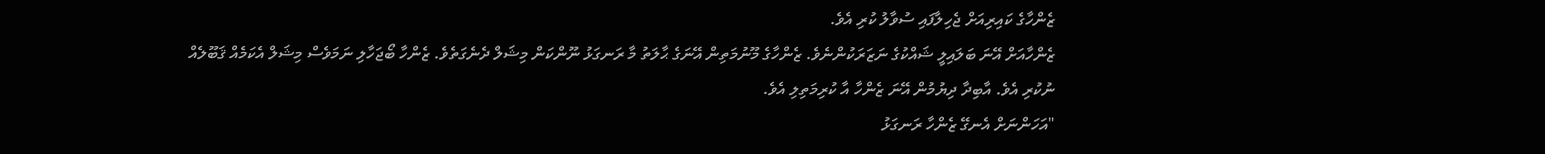ޒެންހާގެ ކައިރިއަށް ޖެހިލާފައި ސުވާލު ކުރި އެވެ.
ޒެންހާއަށް އޭނަ ބަލައިލީ ޝައްކުގެ ނަޒަރަކުންނެވެ. ޒެންހާގެ މޫނުމަތިން އޭނަގެ ޙާލަތު މާ ރަނގަޅު ނޫންކަން މިޝަލް ދެނެގަތެވެ. ޒެންހާ ބޯޖަހާލި ނަމަވެސް މިޝަލް އެކަމެއް ޤަބޫލެއް ނުކުރި އެވެ. އާބިދާ ދިޔުމުން އޭނަ ޒެންހާ އާ ކުރިމަތިލި އެވެ.
"އަހަންނަށް އެނގޭ ޒެންހާ ރަނގަޅު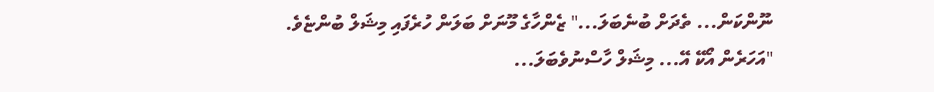ނޫންކަން... ތެދަށް ބުނެބަލަ..." ޒެންހާގެ މޫނަށް ބަލަން ހުރެފައި މިޝަލް ބުންޏެވެ.
"އަހަރެން އޯކޭ އޭ... މިޝަލް ހާސްނުވެބަލަ...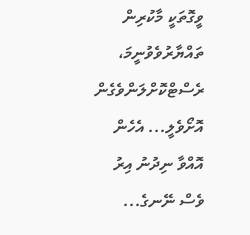ވީގޮތަކީ މާކުރިން ތައްޔާރުވެވުނީމަ، ރެސްޓްކޮށްލަންވެގެން އޮށޯވެލީ... އެހެން އޮއްވާ ނިދުނު އިރު ވެސް ނޭނގެ...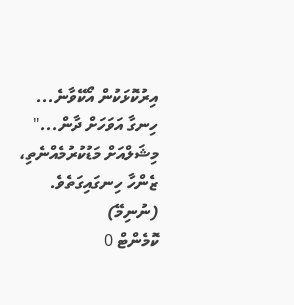އިރުކޮޅަކުން އޯކޭވާނެ... ހިނގާ އަވަހަށް ދާން..." މިޝަލްއަށް މަޑުކުރުމެއްނެތި، ޒެންހާ ހިނގައިގަތެވެ.
(ނުނިމޭ)
ކޮމެންޓް 0